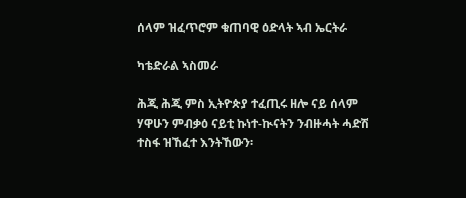ሰላም ዝፈጥሮም ቁጠባዊ ዕድላት ኣብ ኤርትራ

ካቴድራል ኣስመራ

ሕጂ ሕጂ ምስ ኢትዮጵያ ተፈጢሩ ዘሎ ናይ ሰላም ሃዋሁን ምብቃዕ ናይቲ ኩነተ-ኲናትን ንብዙሓት ሓድሽ ተስፋ ዝኸፈተ እንትኸውን፡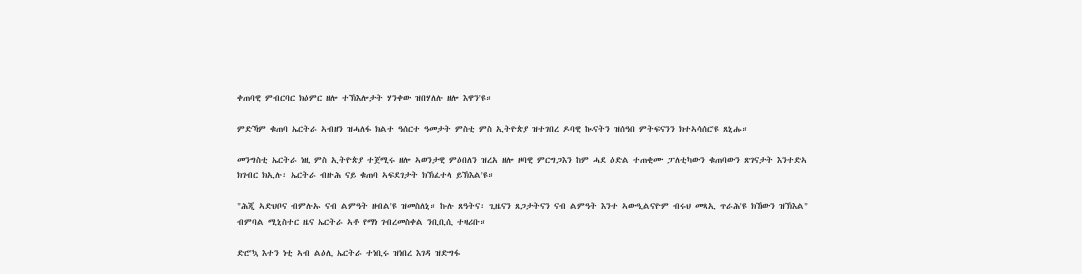ቀጠባዊ ምብርባር ክዕምር ዘሎ ተኽእሎታት ሃንቀው ዝበሃለሉ ዘሎ እዋን'ዩ።

ምድኻም ቁጠባ ኤርትራ ኣብዘን ዝሓለፋ ክልተ ዓሰርተ ዓመታት ምስቲ ምስ ኢትዮጵያ ዝተገበረ ዶባዊ ኲናትን ዝሰዓበ ምትፍናንን ክተኣሳሰር'ዩ ጸኒሑ።

መንግስቲ ኤርትራ ነዚ ምስ ኢትዮጵያ ተጀሚሩ ዘሎ ኣወንታዊ ምዕበለን ዝረአ ዘሎ ዞባዊ ምርግጋእን ከም ሓደ ዕድል ተጠቂሙ ፓለቲካውን ቁጠባውን ጽገናታት እንተድኣ ክገብር ክኢሉ፡ ኤርትራ ብዙሕ ናይ ቁጠባ ኣፍደገታት ክኽፈተላ ይኽእል'ዩ።

"ሕጂ ኣድህቦና ብምሉኡ ናብ ልምዓት ዘብል'ዩ ዝመስለኒ። ኩሉ ጸዓትና፡ ጊዜናን ጸጋታትናን ናብ ልምዓት እንተ ኣውዒልናዮም ብሩህ መጻኢ ጥራሕ'ዩ ክኸውን ዝኽእል" ብምባል ሚኒስተር ዜና ኤርትራ ኣቶ የማነ ገብረመስቀል ንቢቢሲ ተዛሪቡ።

ድሮ'ኳ እተን ነቲ ኣብ ልዕሊ ኤርትራ ተነቢሩ ዝነበረ እገዳ ዝድግፋ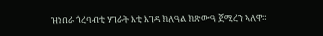ዝነበራ ጎረባብቲ ሃገራት እቲ እገዳ ክለዓል ክጽውዓ ጀሚረን ኣለዋ።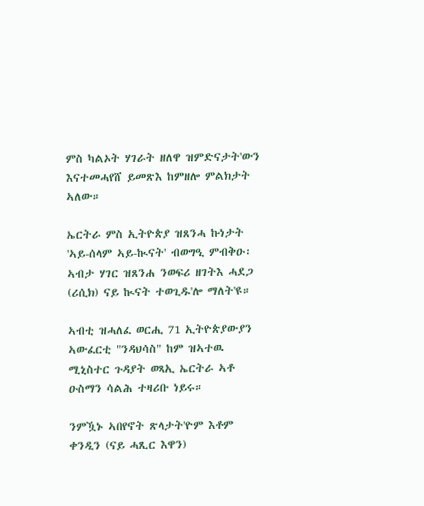ምስ ካልኦት ሃገራት ዘለዋ ዝምድናታት'ውን እናተመሓየሸ ይመጽእ ከምዘሎ ምልክታት ኣለው።

ኤርትራ ምስ ኢትዮጵያ ዝጸንሓ ኩነታት 'ኣይ-ሰላም ኣይ-ኲናት' ብወግዒ ምብቅዑ፡ ኣብታ ሃገር ዝጸንሐ ንወፍሪ ዘገትእ ሓደጋ (ሪሲክ) ናይ ኲናት ተወጊዱ'ሎ ማለት'ዩ።

ኣብቲ ዝሓለፈ ወርሒ 71 ኢትዮጵያውያን ኣውፈርቲ "ንዳህሳስ" ከም ዝኣተዉ ሚኒስተር ጉዳያት ወጻኢ ኤርትራ ኣቶ ዑስማን ሳልሕ ተዛሪቡ ነይሩ።

ንምዃኑ ኣበየኖት ጽላታት'ዮም እቶም ቀንዲን (ናይ ሓጺር እዋን)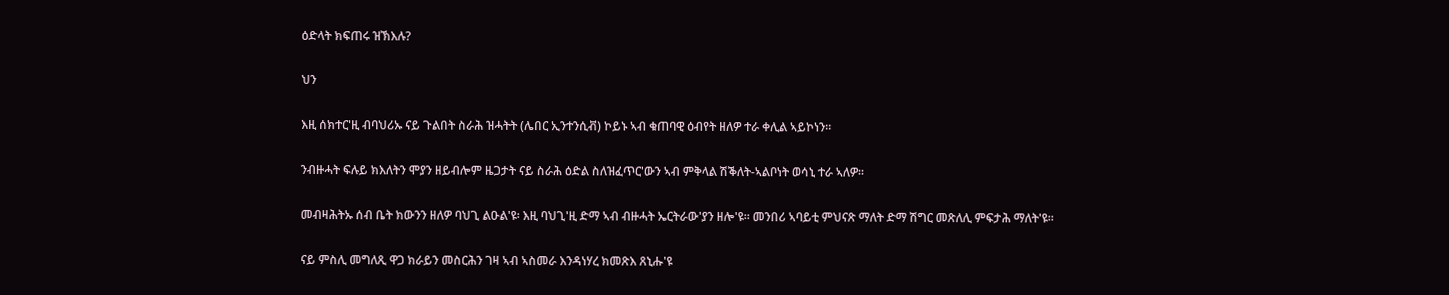ዕድላት ክፍጠሩ ዝኽእሉ?

ህን

እዚ ሰክተር'ዚ ብባህሪኡ ናይ ጉልበት ስራሕ ዝሓትት (ሌበር ኢንተንሲቭ) ኮይኑ ኣብ ቁጠባዊ ዕብየት ዘለዎ ተራ ቀሊል ኣይኮነን።

ንብዙሓት ፍሉይ ክእለትን ሞያን ዘይብሎም ዜጋታት ናይ ስራሕ ዕድል ስለዝፈጥር'ውን ኣብ ምቅላል ሽቕለት-ኣልቦነት ወሳኒ ተራ ኣለዎ።

መብዛሕትኡ ሰብ ቤት ክውንን ዘለዎ ባህጊ ልዑል'ዩ፡ እዚ ባህጊ'ዚ ድማ ኣብ ብዙሓት ኤርትራው'ያን ዘሎ'ዩ። መንበሪ ኣባይቲ ምህናጽ ማለት ድማ ሽግር መጽለሊ ምፍታሕ ማለት'ዩ።

ናይ ምስሊ መግለጺ ዋጋ ክራይን መስርሕን ገዛ ኣብ ኣስመራ እንዳነሃረ ክመጽእ ጸኒሑ'ዩ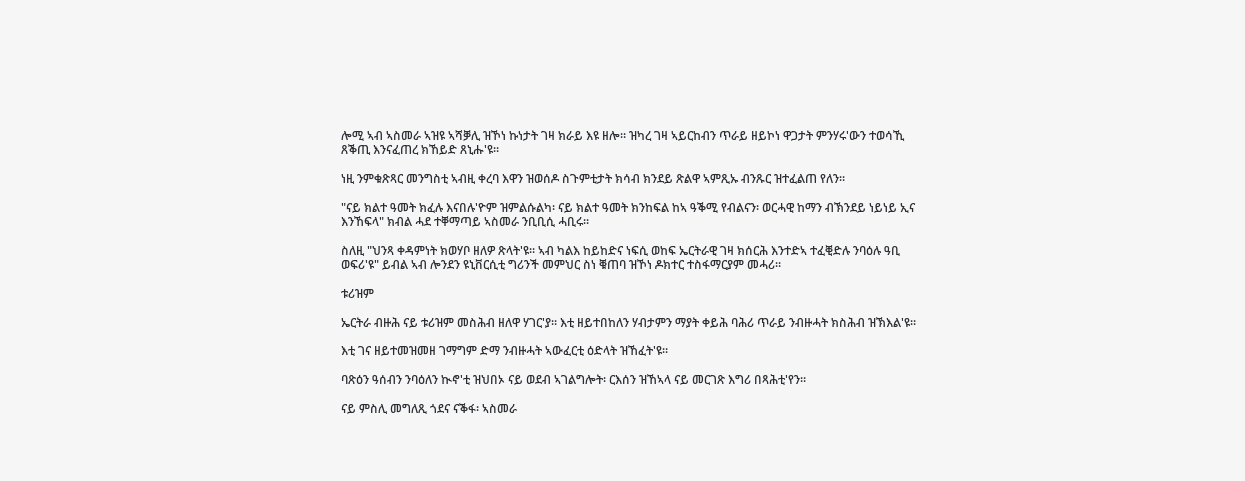ሎሚ ኣብ ኣስመራ ኣዝዩ ኣሻቓሊ ዝኾነ ኩነታት ገዛ ክራይ እዩ ዘሎ። ዝካረ ገዛ ኣይርከብን ጥራይ ዘይኮነ ዋጋታት ምንሃሩ'ውን ተወሳኺ ጸቕጢ እንናፈጠረ ክኸይድ ጸኒሑ'ዩ።

ነዚ ንምቁጽጻር መንግስቲ ኣብዚ ቀረባ እዋን ዝወሰዶ ስጉምቲታት ክሳብ ክንደይ ጽልዋ ኣምጺኡ ብንጹር ዝተፈልጠ የለን።

"ናይ ክልተ ዓመት ክፈሉ እናበሉ'ዮም ዝምልሱልካ፡ ናይ ክልተ ዓመት ክንከፍል ከኣ ዓቕሚ የብልናን፡ ወርሓዊ ከማን ብኽንደይ ነይነይ ኢና እንኸፍላ" ክብል ሓደ ተቐማጣይ ኣስመራ ንቢቢሲ ሓቢሩ።

ስለዚ "ህንጻ ቀዳምነት ክወሃቦ ዘለዎ ጽላት'ዩ። ኣብ ካልእ ከይከድና ነፍሲ ወከፍ ኤርትራዊ ገዛ ክሰርሕ እንተድኣ ተፈቒድሉ ንባዕሉ ዓቢ ወፍሪ'ዩ" ይብል ኣብ ሎንደን ዩኒቨርሲቲ ግሪንች መምህር ስነ ቑጠባ ዝኾነ ዶክተር ተስፋማርያም መሓሪ።

ቱሪዝም

ኤርትራ ብዙሕ ናይ ቱሪዝም መስሕብ ዘለዋ ሃገር'ያ። እቲ ዘይተበከለን ሃብታምን ማያት ቀይሕ ባሕሪ ጥራይ ንብዙሓት ክስሕብ ዝኽእል'ዩ።

እቲ ገና ዘይተመዝመዘ ገማግም ድማ ንብዙሓት ኣውፈርቲ ዕድላት ዝኸፈት'ዩ።

ባጽዕን ዓሰብን ንባዕለን ኲኖ'ቲ ዝህበኦ ናይ ወደብ ኣገልግሎት፡ ርእሰን ዝኸኣላ ናይ መርገጽ እግሪ በጻሕቲ'የን።

ናይ ምስሊ መግለጺ ጎደና ናቕፋ፡ ኣስመራ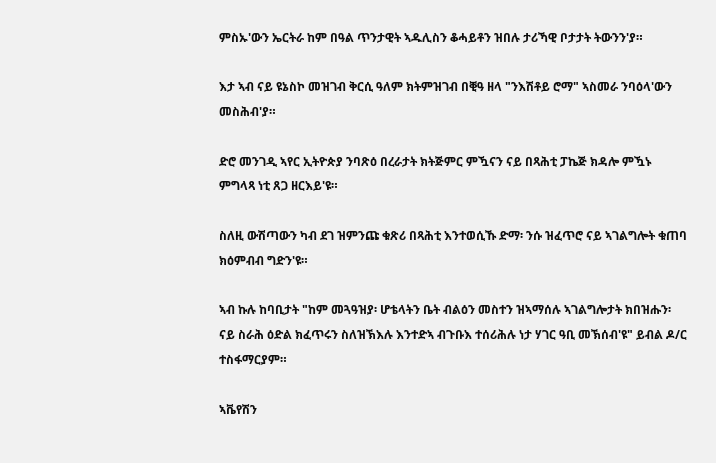ምስኡ'ውን ኤርትራ ከም በዓል ጥንታዊት ኣዱሊስን ቆሓይቶን ዝበሉ ታሪኻዊ ቦታታት ትውንን'ያ።

እታ ኣብ ናይ ዩኔስኮ መዝገብ ቅርሲ ዓለም ክትምዝገብ በቒዓ ዘላ "ንእሽቶይ ሮማ" ኣስመራ ንባዕላ'ውን መስሕብ'ያ።

ድሮ መንገዲ ኣየር ኢትዮጵያ ንባጽዕ በረራታት ክትጅምር ምዃናን ናይ በጻሕቲ ፓኬጅ ክዳሎ ምዃኑ ምግላጻ ነቲ ጸጋ ዘርእይ'ዩ።

ስለዚ ውሽጣውን ካብ ደገ ዝምንጩ ቁጽሪ በጻሕቲ እንተወሲኹ ድማ፡ ንሱ ዝፈጥሮ ናይ ኣገልግሎት ቁጠባ ክዕምብብ ግድን'ዩ።

ኣብ ኩሉ ከባቢታት "ከም መጓዓዝያ፡ ሆቴላትን ቤት ብልዕን መስተን ዝኣማሰሉ ኣገልግሎታት ክበዝሑን፡ ናይ ስራሕ ዕድል ክፈጥሩን ስለዝኽእሉ እንተድኣ ብጉቡእ ተሰሪሕሉ ነታ ሃገር ዓቢ መኽሰብ'ዩ" ይብል ዶ/ር ተስፋማርያም።

ኣቬየሽን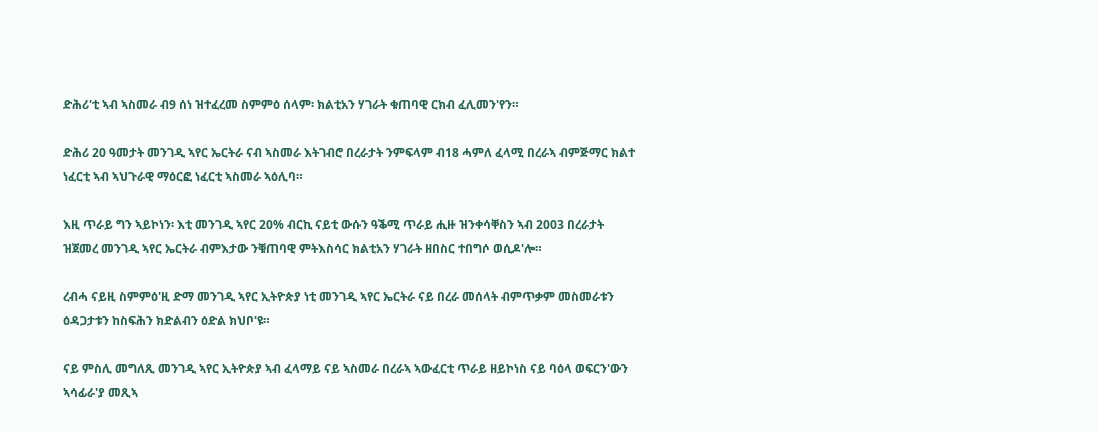ድሕሪ'ቲ ኣብ ኣስመራ ብ9 ሰነ ዝተፈረመ ስምምዕ ሰላም፡ ክልቲአን ሃገራት ቁጠባዊ ርክብ ፈሊመን'የን።

ድሕሪ 20 ዓመታት መንገዲ ኣየር ኤርትራ ናብ ኣስመራ እትገብሮ በረራታት ንምፍላም ብ18 ሓምለ ፈላሚ በረራኣ ብምጅማር ክልተ ነፈርቲ ኣብ ኣህጉራዊ ማዕርፎ ነፈርቲ ኣስመራ ኣዕሊባ።

እዚ ጥራይ ግን ኣይኮነን፡ እቲ መንገዲ ኣየር 20% ብርኪ ናይቲ ውሱን ዓቕሚ ጥራይ ሒዙ ዝንቀሳቐስን ኣብ 2003 በረራታት ዝጀመረ መንገዲ ኣየር ኤርትራ ብምእታው ንቑጠባዊ ምትእስሳር ክልቲአን ሃገራት ዘበስር ተበግሶ ወሲዶ'ሎ።

ረብሓ ናይዚ ስምምዕ'ዚ ድማ መንገዲ ኣየር ኢትዮጵያ ነቲ መንገዲ ኣየር ኤርትራ ናይ በረራ መሰላት ብምጥቃም መስመራቱን ዕዳጋታቱን ከስፍሕን ክድልብን ዕድል ክህቦ'ዩ።

ናይ ምስሊ መግለጺ መንገዲ ኣየር ኢትዮጵያ ኣብ ፈላማይ ናይ ኣስመራ በረራኣ ኣውፈርቲ ጥራይ ዘይኮነስ ናይ ባዕላ ወፍርን'ውን ኣሳፊራ'ያ መጺኣ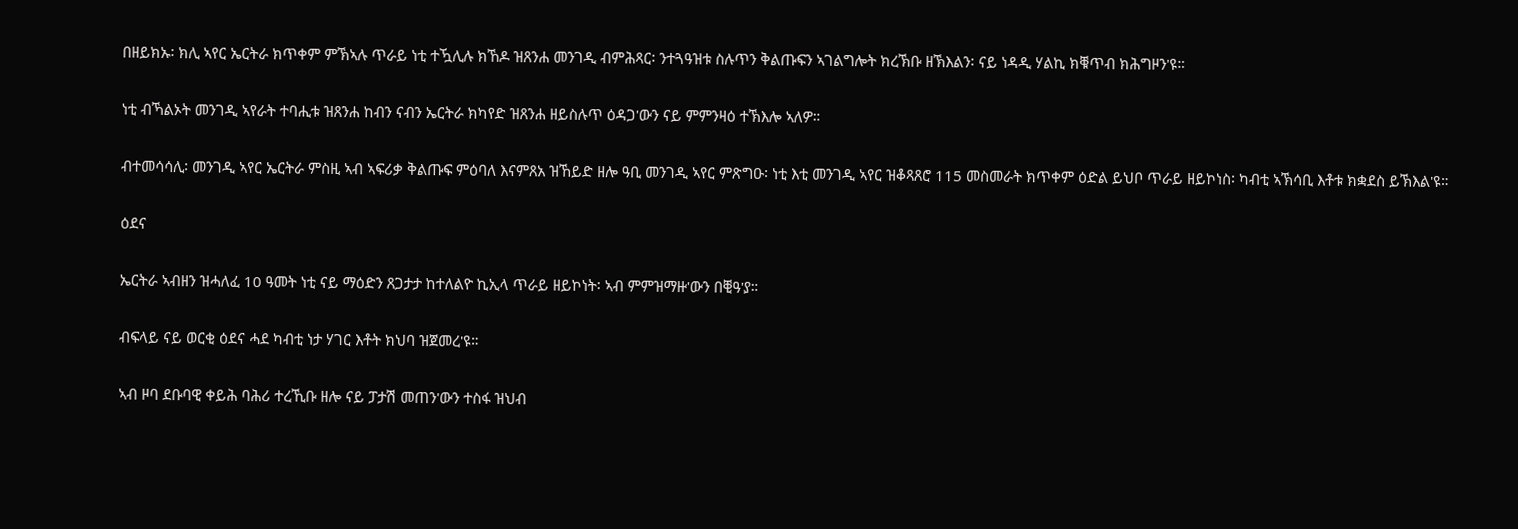በዘይክኡ፡ ክሊ ኣየር ኤርትራ ክጥቀም ምኽኣሉ ጥራይ ነቲ ተዃሊሉ ክኸዶ ዝጸንሐ መንገዲ ብምሕጻር፡ ንተጓዓዝቱ ስሉጥን ቅልጡፍን ኣገልግሎት ክረኽቡ ዘኽእልን፡ ናይ ነዳዲ ሃልኪ ክቑጥብ ክሕግዞን'ዩ።

ነቲ ብኻልኦት መንገዲ ኣየራት ተባሒቱ ዝጸንሐ ከብን ናብን ኤርትራ ክካየድ ዝጸንሐ ዘይስሉጥ ዕዳጋ'ውን ናይ ምምንዛዕ ተኽእሎ ኣለዎ።

ብተመሳሳሊ፡ መንገዲ ኣየር ኤርትራ ምስዚ ኣብ ኣፍሪቃ ቅልጡፍ ምዕባለ እናምጸአ ዝኸይድ ዘሎ ዓቢ መንገዲ ኣየር ምጽግዑ፡ ነቲ እቲ መንገዲ ኣየር ዝቆጻጸሮ 115 መስመራት ክጥቀም ዕድል ይህቦ ጥራይ ዘይኮነስ፡ ካብቲ ኣኽሳቢ እቶቱ ክቋደስ ይኽእል'ዩ።

ዕደና

ኤርትራ ኣብዘን ዝሓለፈ 10 ዓመት ነቲ ናይ ማዕድን ጸጋታታ ከተለልዮ ኪኢላ ጥራይ ዘይኮነት፡ ኣብ ምምዝማዙ'ውን በቒዓ'ያ።

ብፍላይ ናይ ወርቂ ዕደና ሓደ ካብቲ ነታ ሃገር እቶት ክህባ ዝጀመረ'ዩ።

ኣብ ዞባ ደቡባዊ ቀይሕ ባሕሪ ተረኺቡ ዘሎ ናይ ፓታሽ መጠን'ውን ተስፋ ዝህብ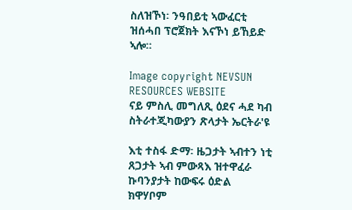ስለዝኾነ፡ ንዓበይቲ ኣውፈርቲ ዝሰሓበ ፕሮጀክት እናኾነ ይኸይድ ኣሎ።

Image copyright NEVSUN RESOURCES WEBSITE
ናይ ምስሊ መግለጺ ዕደና ሓደ ካብ ስትራተጂካውያን ጽላታት ኤርትራ'ዩ

እቲ ተስፋ ድማ፡ ዜጋታት ኣብተን ነቲ ጸጋታት ኣብ ምውጻእ ዝተዋፈራ ኩባንያታት ከውፍሩ ዕድል ክዋሃቦም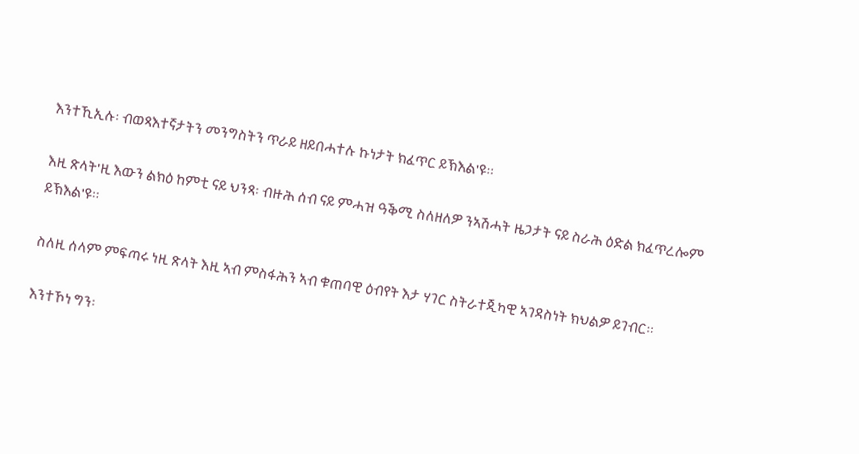እንተኺኢሉ፡ ብወጻእተኛታትን መንግስትን ጥራይ ዘይበሓተሉ ኩነታት ክፈጥር ይኽእል'ዩ።

እዚ ጽላት'ዚ እውን ልክዕ ከምቲ ናይ ህንጻ፡ ብዙሕ ሰብ ናይ ምሓዝ ዓቕሚ ስለዘለዎ ንኣሽሓት ዜጋታት ናይ ስራሕ ዕድል ክፈጥረሎም ይኽእል'ዩ።

ስለዚ ሰላም ምፍጣሩ ነዚ ጽላት እዚ ኣብ ምስፋሕን ኣብ ቁጠባዊ ዕብየት እታ ሃገር ስትራተጂካዊ ኣገዳስነት ክህልዎ ይገብር።

እንተኾነ ግን፡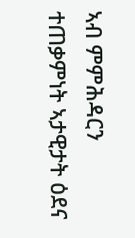ኣብ ምምሕዳርን ተጠቃምነት ኣታዊታት ዕደና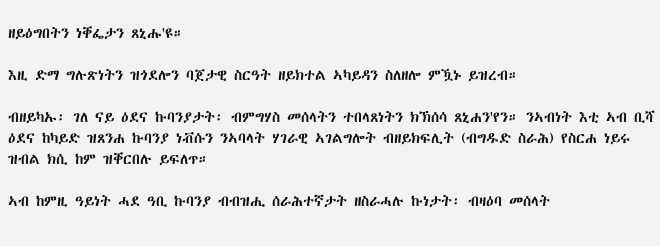ዘይዕግበትን ነቐፌታን ጸኒሑ'ዩ።

እዚ ድማ ግሉጽነትን ዝጎደሎን ባጀታዊ ስርዓት ዘይክተል ኣካይዳን ስለዘሎ ምዃኑ ይዝረብ።

ብዘይካኡ፡ ገለ ናይ ዕደና ኩባንያታት፡ ብምግሃስ መሰላትን ተበላጸነትን ክኽሰሳ ጸኒሐን'የን። ንኣብነት እቲ ኣብ ቢሻ ዕደና ከካይድ ዝጸንሐ ኩባንያ ነቭሱን ንኣባላት ሃገራዊ ኣገልግሎት ብዘይክፍሊት (ብግዱድ ስራሕ) የስርሐ ነይሩ ዝብል ክሲ ከም ዝቐርበሉ ይፍለጥ።

ኣብ ከምዚ ዓይነት ሓደ ዓቢ ኩባንያ ብብዝሒ ሰራሕተኛታት ዘስራሓሉ ኩነታት፡ ብዛዕባ መሰላት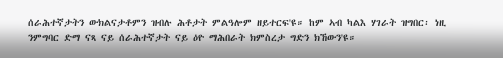ሰራሕተኛታትን ውክልናታቶምን ዝብሉ ሕቶታት ምልዓሎም ዘይተርፍ'ዩ። ከም ኣብ ካልእ ሃገራት ዝግበር፡ ነዚ ንምግባር ድማ ናጻ ናይ ሰራሕተኛታት ናይ ዕዮ ማሕበራት ክምስረታ ግድን ክኸውን'ዩ።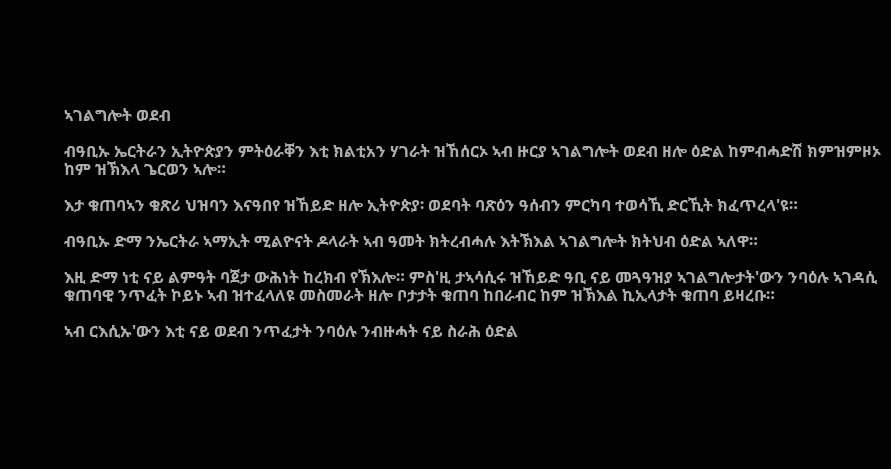ኣገልግሎት ወደብ

ብዓቢኡ ኤርትራን ኢትዮጵያን ምትዕራቐን እቲ ክልቲአን ሃገራት ዝኸሰርኦ ኣብ ዙርያ ኣገልግሎት ወደብ ዘሎ ዕድል ከምብሓድሽ ክምዝምዞኦ ከም ዝኽእላ ጌርወን ኣሎ።

እታ ቁጠባኣን ቁጽሪ ህዝባን እናዓበየ ዝኸይድ ዘሎ ኢትዮጵያ፡ ወደባት ባጽዕን ዓሰብን ምርካባ ተወሳኺ ድርኺት ክፈጥረላ'ዩ።

ብዓቢኡ ድማ ንኤርትራ ኣማኢት ሚልዮናት ዶላራት ኣብ ዓመት ክትረብሓሉ እትኽእል ኣገልግሎት ክትህብ ዕድል ኣለዋ።

እዚ ድማ ነቲ ናይ ልምዓት ባጀታ ውሕነት ከረክብ የኽእሎ። ምስ'ዚ ታኣሳሲሩ ዝኸይድ ዓቢ ናይ መጓዓዝያ ኣገልግሎታት'ውን ንባዕሉ ኣገዳሲ ቁጠባዊ ንጥፈት ኮይኑ ኣብ ዝተፈላለዩ መስመራት ዘሎ ቦታታት ቁጠባ ከበራብር ከም ዝኽእል ኪኢላታት ቁጠባ ይዛረቡ።

ኣብ ርእሲኡ'ውን እቲ ናይ ወደብ ንጥፈታት ንባዕሉ ንብዙሓት ናይ ስራሕ ዕድል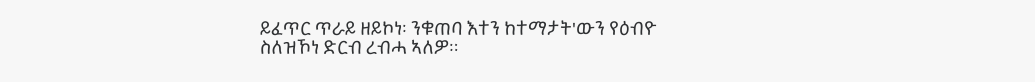ይፈጥር ጥራይ ዘይኮነ፡ ንቁጠባ እተን ከተማታት'ውን የዕብዮ ስለዝኾነ ድርብ ረብሓ ኣለዎ።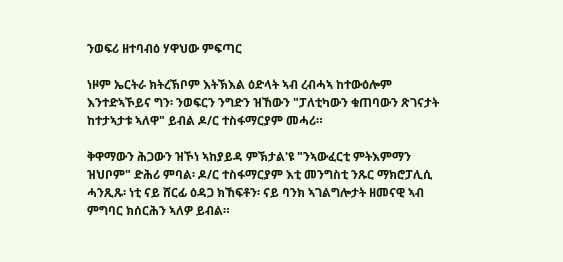ንወፍሪ ዘተባብዕ ሃዋህው ምፍጣር

ነዞም ኤርትራ ክትረኽቦም እትኽእል ዕድላት ኣብ ረብሓኣ ከተውዕሎም እንተድኣኾይና ግን፡ ንወፍርን ንግድን ዝኸውን "ፓለቲካውን ቁጠባውን ጽገናታት ከተታኣታቱ ኣለዋ" ይብል ዶ/ር ተስፋማርያም መሓሪ።

ቅዋማውን ሕጋውን ዝኾነ ኣከያይዳ ምኽታል'ዩ "ንኣውፈርቲ ምትእምማን ዝህቦም" ድሕሪ ምባል፡ ዶ/ር ተስፋማርያም እቲ መንግስቲ ንጹር ማክሮፓሊሲ ሓንጺጹ፡ ነቲ ናይ ሸርፊ ዕዳጋ ክኸፍቶን፡ ናይ ባንክ ኣገልግሎታት ዘመናዊ ኣብ ምግባር ክሰርሕን ኣለዎ ይብል።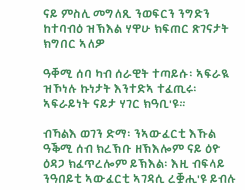ናይ ምስሊ መግለጺ ንወፍርን ንግድን ከተባብዕ ዝኽእል ሃዋሁ ክፍጠር ጽገናታት ክግበር ኣለዎ

ዓቐሚ ሰባ ካብ ሰራዊት ተጣይሱ፡ ኣፍራዪ ዝኾነሉ ኩነታት እንተድኣ ተፈጢሩ፡ ኣፍራይነት ናይታ ሃገር ክዓቢ'ዩ።

ብኻልእ ወገን ድማ፡ ንኣውፈርቲ እኹል ዓቕሚ ሰብ ክረኽቡ ዘኽእሎም ናይ ዕዮ ዕዳጋ ክፈጥረሎም ይኽእል፡ እዚ ብፍላይ ንዓበይቲ ኣውፈርቲ ኣገዳሲ ረቛሒ'ዩ ይብሉ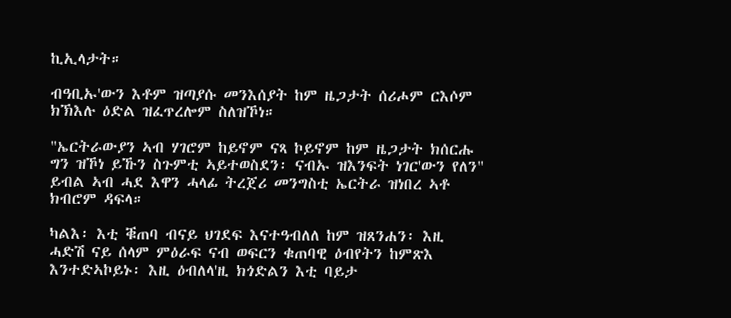ኪኢላታት።

ብዓቢኡ'ውን እቶም ዝጣያሱ መንእሰያት ከም ዜጋታት ሰሪሖም ርእሶም ክኽእሉ ዕድል ዝፈጥረሎም ስለዝኾነ።

"ኤርትራውያን ኣብ ሃገሮም ከይኖም ናጻ ኮይኖም ከም ዜጋታት ክሰርሑ ግን ዝኾነ ይኹን ስጉምቲ ኣይተወስደን፡ ናብኡ ዝእንፍት ነገር'ውን የለን" ይብል ኣብ ሓደ እዋን ሓላፊ ትረጀሪ መንግስቲ ኤርትራ ዝነበረ ኣቶ ክብሮም ዳፍላ።

ካልእ፡ እቲ ቑጠባ ብናይ ህገደፍ እናተዓብለለ ከም ዝጸንሐን፡ እዚ ሓድሽ ናይ ሰላም ምዕራፍ ናብ ወፍርን ቁጠባዊ ዕብየትን ከምጽእ እንተድኣኮይኑ፡ እዚ ዕብለላ'ዚ ክጎድልን እቲ ባይታ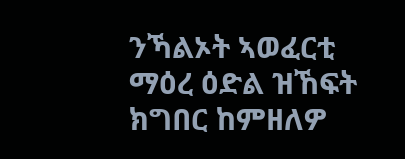ንኻልኦት ኣወፈርቲ ማዕረ ዕድል ዝኸፍት ክግበር ከምዘለዎ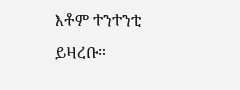እቶም ተንተንቲ ይዛረቡ።